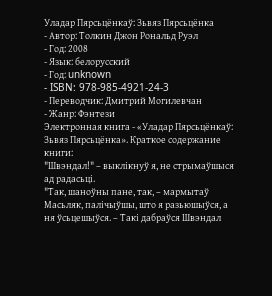Уладар Пярсьцёнкаў: Зьвяз Пярсьцёнка
- Автор: Толкин Джон Рональд Руэл
- Год: 2008
- Язык: белорусский
- Год: unknown
- ISBN: 978-985-4921-24-3
- Переводчик: Дмитрий Могилевчан
- Жанр: Фэнтези
Электронная книга - «Уладар Пярсьцёнкаў: Зьвяз Пярсьцёнка». Краткое содержание книги:
"Швэндал!" – выклікнуў я, не стрымаўшыся ад радасьці.
"Так, шаноўны пане, так, – мармытаў Масьляк, палічыўшы, што я разьюшыўся, а ня ўсьцешыўся. – Такі дабраўся Швэндал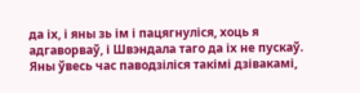да іх, і яны зь ім і пацягнуліся, хоць я адгаворваў, і Швэндала таго да іх не пускаў. Яны ўвесь час паводзіліся такімі дзівакамі,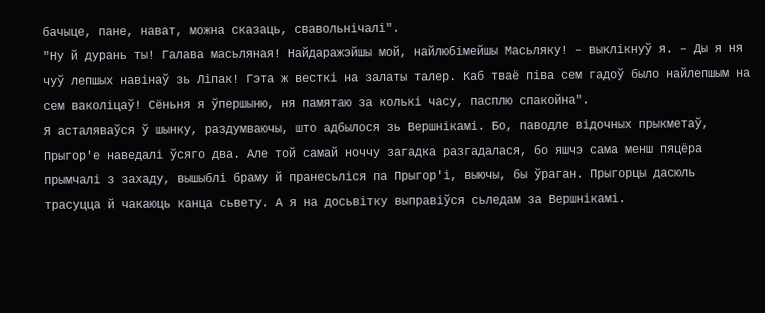бачыце, пане, нават, можна сказаць, свавольнічалі".
"Ну й дурань ты! Галава масьляная! Найдаражэйшы мой, найлюбімейшы Масьляку! – выклікнуў я. – Ды я ня чуў лепшых навінаў зь Ліпак! Гэта ж весткі на залаты талер. Каб тваё піва сем гадоў было найлепшым на сем ваколіцаў! Сёньня я ўпершыню, ня памятаю за колькі часу, пасплю спакойна".
Я асталяваўся ў шынку, раздумваючы, што адбылося зь Вершнікамі. Бо, паводле відочных прыкметаў, Прыгор'е наведалі ўсяго два. Але той самай ноччу загадка разгадалася, бо яшчэ сама менш пяцёра прымчалі з захаду, вышыблі браму й пранесьліся па Прыгор'і, выючы, бы ўраган. Прыгорцы дасюль трасуцца й чакаюць канца сьвету. А я на досьвітку выправіўся сьледам за Вершнікамі.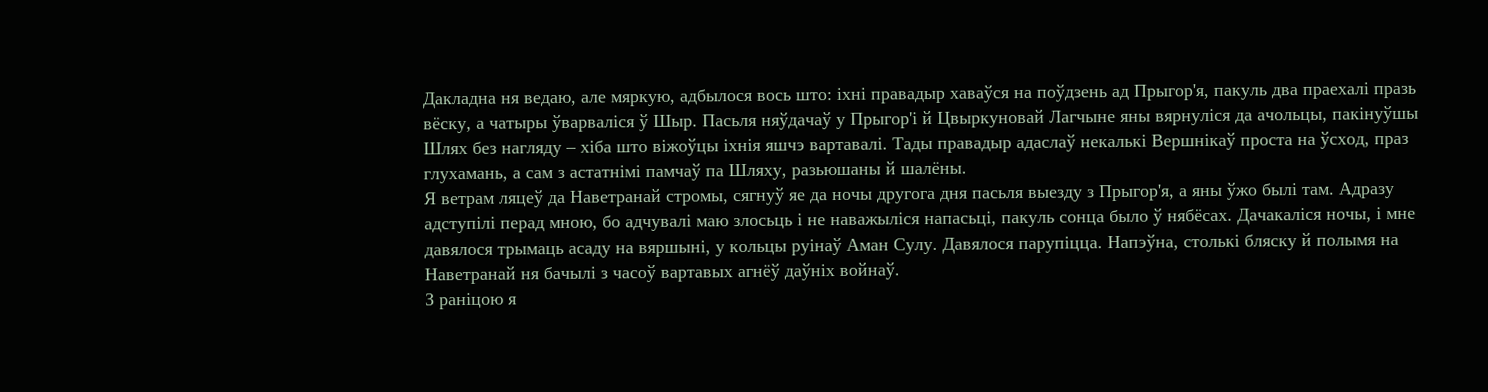Дакладна ня ведаю, але мяркую, адбылося вось што: іхні правадыр хаваўся на поўдзень ад Прыгор'я, пакуль два праехалі празь вёску, а чатыры ўварваліся ў Шыр. Пасьля няўдачаў у Прыгор'і й Цвыркуновай Лагчыне яны вярнуліся да ачольцы, пакінуўшы Шлях без нагляду – хіба што віжоўцы іхнія яшчэ вартавалі. Тады правадыр адаслаў некалькі Вершнікаў проста на ўсход, праз глухамань, а сам з астатнімі памчаў па Шляху, разьюшаны й шалёны.
Я ветрам ляцеў да Наветранай стромы, сягнуў яе да ночы другога дня пасьля выезду з Прыгор'я, а яны ўжо былі там. Адразу адступілі перад мною, бо адчувалі маю злосьць і не наважыліся напасьці, пакуль сонца было ў нябёсах. Дачакаліся ночы, і мне давялося трымаць асаду на вяршыні, у кольцы руінаў Аман Сулу. Давялося парупіцца. Напэўна, столькі бляску й полымя на Наветранай ня бачылі з часоў вартавых агнёў даўніх войнаў.
З раніцою я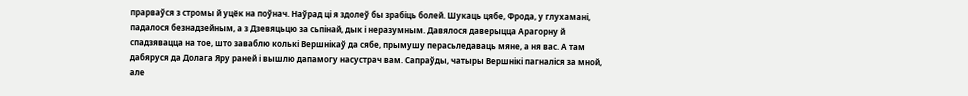прарваўся з стромы й уцёк на поўнач. Наўрад ці я здолеў бы зрабіць болей. Шукаць цябе, Фрода, у глухамані, падалося безнадзейным, а з Дзевяцьцю за сьпінай, дык і неразумным. Давялося даверыцца Арагорну й спадзявацца на тое, што заваблю колькі Вершнікаў да сябе, прымушу перасьледаваць мяне, а ня вас. А там дабяруся да Долага Яру раней і вышлю дапамогу насустрач вам. Сапраўды, чатыры Вершнікі пагналіся за мной, але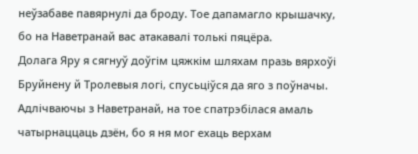неўзабаве павярнулі да броду. Тое дапамагло крышачку, бо на Наветранай вас атакавалі толькі пяцёра.
Долага Яру я сягнуў доўгім цяжкім шляхам празь вярхоўі Бруйнену й Тролевыя логі, спусьціўся да яго з поўначы. Адлічваючы з Наветранай, на тое спатрэбілася амаль чатырнаццаць дзён, бо я ня мог ехаць верхам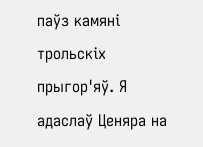паўз камяні трольскіх прыгор'яў. Я адаслаў Ценяра на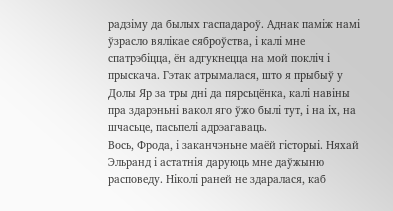радзіму да былых гаспадароў. Аднак паміж намі ўзрасло вялікае сяброўства, і калі мне спатрэбіцца, ён адгукнецца на мой покліч і прыскача. Гэтак атрымалася, што я прыбыў у Долы Яр за тры дні да пярсьцёнка, калі навіны пра здарэньні вакол яго ўжо былі тут, і на іх, на шчасьце, пасьпелі адрэагаваць.
Вось, Фрода, і заканчэньне маёй гісторыі. Няхай Эльранд і астатнія даруюць мне даўжыню расповеду. Ніколі раней не здаралася, каб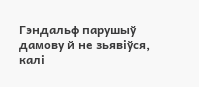Гэндальф парушыў дамову й не зьявіўся, калі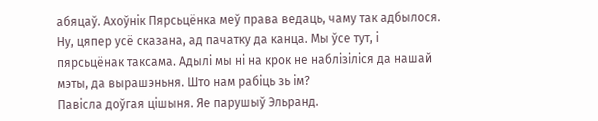абяцаў. Ахоўнік Пярсьцёнка меў права ведаць, чаму так адбылося.
Ну, цяпер усё сказана, ад пачатку да канца. Мы ўсе тут, і пярсьцёнак таксама. Адылі мы ні на крок не наблізіліся да нашай мэты, да вырашэньня. Што нам рабіць зь ім?
Павісла доўгая цішыня. Яе парушыў Эльранд.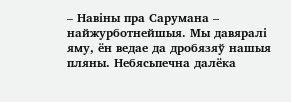– Навіны пра Сарумана – найжурботнейшыя. Мы давяралі яму, ён ведае да дробязяў нашыя пляны. Небясьпечна далёка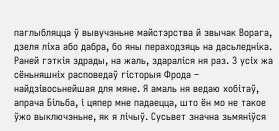паглыбляцца ў вывучэньне майстэрства й звычак Ворага, дзеля ліха або дабра, бо яны пераходзяць на дасьледніка. Раней гэткія здрады, на жаль, здараліся ня раз. З усіх жа сёньняшніх расповедаў гісторыя Фрода – найдзівосьнейшая для мяне. Я амаль ня ведаю хобітаў, апрача Більба, і цяпер мне падаецца, што ён мо не такое ўжо выключэньне, як я лічыў. Сусьвет значна зьмяніўся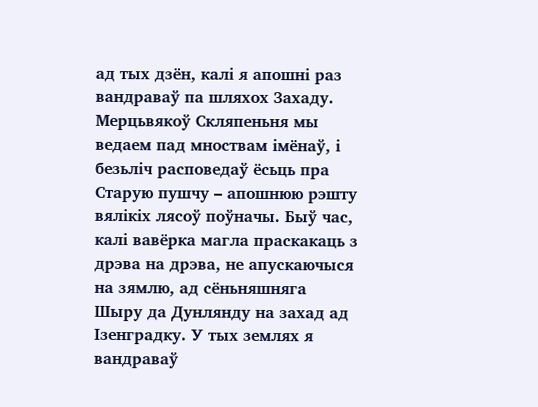ад тых дзён, калі я апошні раз вандраваў па шляхох Захаду.
Мерцьвякоў Скляпеньня мы ведаем пад мноствам імёнаў, і безьліч расповедаў ёсьць пра Старую пушчу – апошнюю рэшту вялікіх лясоў поўначы. Быў час, калі вавёрка магла праскакаць з дрэва на дрэва, не апускаючыся на зямлю, ад сёньняшняга Шыру да Дунлянду на захад ад Ізенградку. У тых землях я вандраваў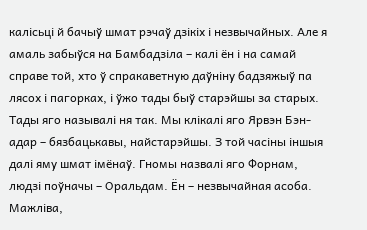калісьці й бачыў шмат рэчаў дзікіх і незвычайных. Але я амаль забыўся на Бамбадзіла – калі ён і на самай справе той, хто ў спракаветную даўніну бадзяжыў па лясох і пагорках, і ўжо тады быў старэйшы за старых. Тады яго называлі ня так. Мы клікалі яго Ярвэн Бэн-адар – бязбацькавы, найстарэйшы. З той часіны іншыя далі яму шмат імёнаў. Гномы назвалі яго Форнам, людзі поўначы – Оральдам. Ён – незвычайная асоба. Мажліва,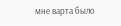мне варта было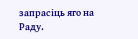запрасіць яго на Раду.